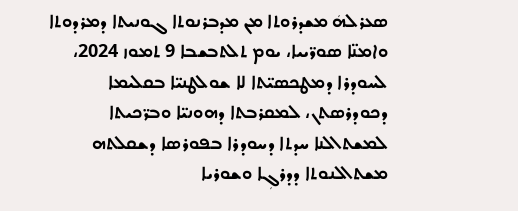ܣܥܪܠܗܿ ܡܫܕܪܘܬܐ ܡܢ ܡܕܒܪܢܘܬܐ ܓܘܢܝܬܐ ܕܡܪܕܘܬܐ ܘܐܡܢ̈ܐ ܣܘܪ̈ܝܝܐ، ܝܘܡ ܬܠܬܒܫܒܐ 9 ܬܡܘܙ 2024، ܠܚܘܕܪܐ ܕܡܛܟܣܝ̈ܬܐ ܠܐ ܫܘܠܛܢܝ̈ܐ ܒܩܠܝܡܐ ܕܟܘܕܪܣܬܢ، ܠܡܩܪܒܬܐ ܕܗܘܢܝ̈ܐ ܘܒܪ̈ܟܝܬܐ ܠܡܫܬܐܠܢܐ ܚܕܬܐ ܕܚܘܕܪܐ ܒܦܘܪܣܐ ܕܫܩܠܬܗ ܡܫܬܐܠܢܘܬܐ ܕܕܪܓܼܐ ܘܫܘܪܝܐ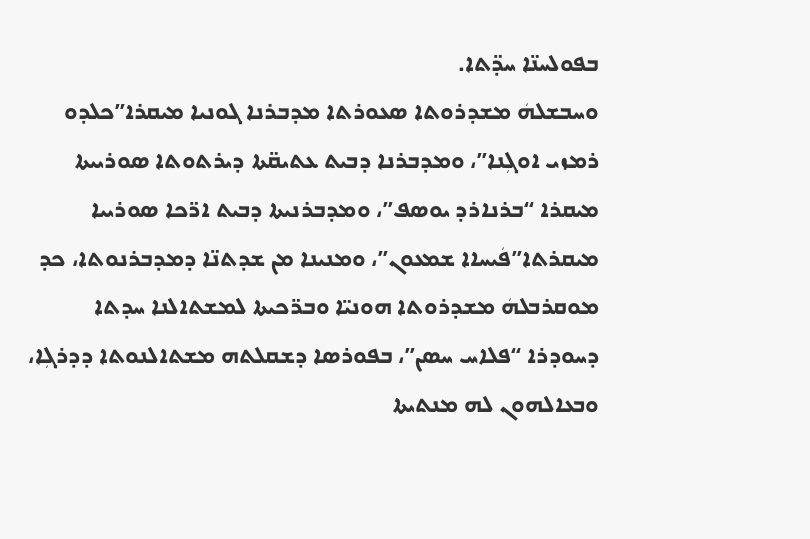ܒܦܘܠܚܢ̈ܐ ܚܕ̈ܬܐ.
ܘܚܒܫܠܗܿ ܡܫܕܪܘܬܐ ܣܥܘܪܬܐ ܡܕܒܪܢܐ ܓܘܢܝܐ ܡܝܩܪܐ”ܟܠܕܘ ܪܡܙܝ ܐܘܓܼܢܐ”، ܘܡܕܒܪܢܐ ܕܒܝܬ ܥܬܝܩ̈ܬܐ ܕܝܪܬܘܬܐ ܣܘܪܝܝܬܐ ܡܝܩܪܐ “ܒܪܢܐܪܕ ܝܘܣܦ”، ܘܡܕܒܪܢܝܬܐ ܕܒܝܬ ܐܪ̈ܟܐ ܣܘܪܝܝܐ ܡܝܩܪܬܐ”ܦܿܝܚܐܐ ܫܡܥܘܢ”، ܘܡܢܝܢܐ ܡܢ ܫܕܬܢ̈ܐ ܕܡܕܒܪܢܘܬܐ، ܟܕ ܡܘܩܪܒܠܗܿ ܡܫܕܪܘܬܐ ܗܘܢܝ̈ܐ ܘܒܪ̈ܟܝܬܐ ܠܡܫܬܐܠܢܐ ܚܕܬܐ ܕܚܘܕܪܐ “ܦܠܐܚ ܚܣܢ”، ܒܦܘܪܣܐ ܕܫܩܠܬܗ ܡܫܬܐܠܢܘܬܐ ܕܕܪܓܼܐ، ܘܒܥܐܠܗܘܢ ܠܗ ܡܢܬܝܬܐ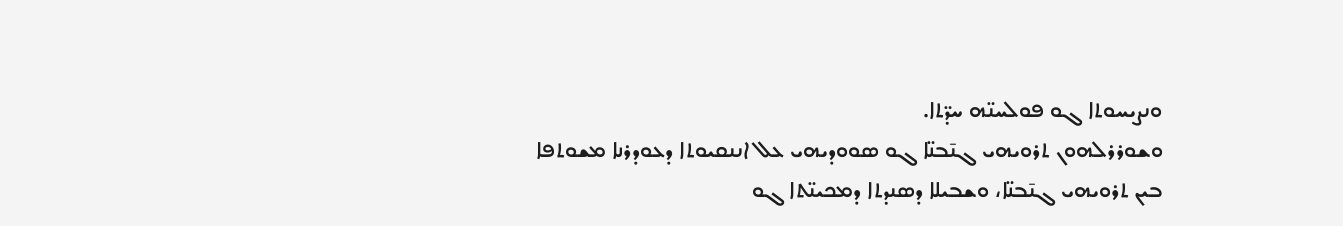ܘܢܨܝܚܘܬܐ ܓܘ ܦܘܠܚܢ̈ܗ ܚܕ̈ܬܐ.
ܘܫܘܪܪܠܗܘܢ ܬܪܘܝܗܝ ܓܢ̄ܒܢ̈ܐ ܓܘ ܣܘܘܕܝܗܝ ܥܠ ܐܢܢܩܝܘܬܐ ܕܥܘܕܪܢܐ ܡܫܘܬܦܐ ܒܝܢ ܬܪܘܝܗܝ ܓܢ̄ܒܢ̈ܐ، ܘܫܒܝܠܐ ܕܣܢܕܬܐ ܕܡܟܝܢ̈ܬܐ ܓܘ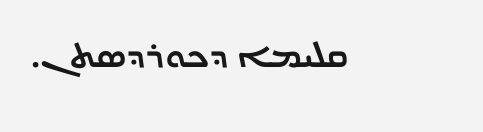ܩܠܝܡܐ ܕܟܘܪܕܣܬܢ.